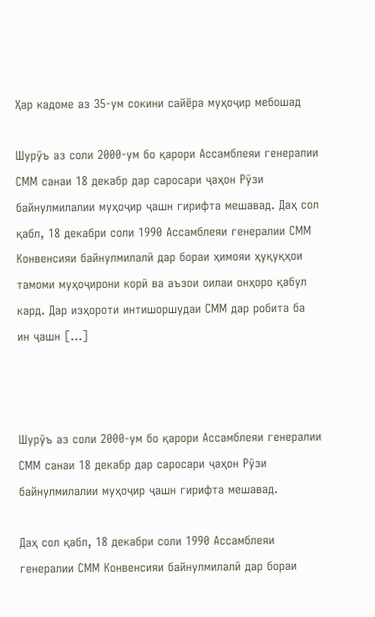Ҳар кадоме аз 35-ум сокини сайёра муҳоҷир мебошад

Шурӯъ аз соли 2000-ум бо қарори Ассамблеяи генералии СММ санаи 18 декабр дар саросари ҷаҳон Рӯзи байнулмилалии муҳоҷир ҷашн гирифта мешавад. Даҳ сол қабл, 18 декабри соли 1990 Ассамблеяи генералии СММ Конвенсияи байнулмилалӣ дар бораи ҳимояи ҳуқуқҳои тамоми муҳоҷирони корӣ ва аъзои оилаи онҳоро қабул кард. Дар изҳороти интишоршудаи СММ дар робита ба ин ҷашн […]



Шурӯъ аз соли 2000-ум бо қарори Ассамблеяи генералии СММ санаи 18 декабр дар саросари ҷаҳон Рӯзи байнулмилалии муҳоҷир ҷашн гирифта мешавад.

Даҳ сол қабл, 18 декабри соли 1990 Ассамблеяи генералии СММ Конвенсияи байнулмилалӣ дар бораи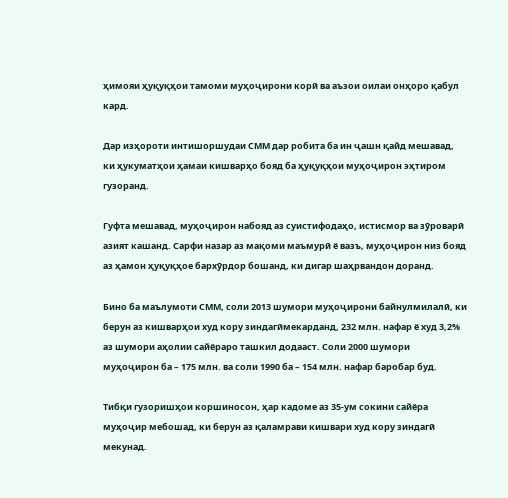ҳимояи ҳуқуқҳои тамоми муҳоҷирони корӣ ва аъзои оилаи онҳоро қабул кард.

Дар изҳороти интишоршудаи СММ дар робита ба ин ҷашн қайд мешавад, ки ҳукуматҳои ҳамаи кишварҳо бояд ба ҳуқуқҳои муҳоҷирон эҳтиром гузоранд.

Гуфта мешавад, муҳоҷирон набояд аз суистифодаҳо, истисмор ва зӯроварӣ азият кашанд. Сарфи назар аз мақоми маъмурӣ ё вазъ, муҳоҷирон низ бояд аз ҳамон ҳуқуқҳое бархӯрдор бошанд, ки дигар шаҳрвандон доранд.

Бино ба маълумоти СММ, соли 2013 шумори муҳоҷирони байнулмилалӣ, ки берун аз кишварҳои худ кору зиндагӣмекарданд, 232 млн. нафар ё худ 3,2% аз шумори аҳолии сайёраро ташкил додааст. Соли 2000 шумори муҳоҷирон ба – 175 млн. ва соли 1990 ба – 154 млн. нафар баробар буд.

Тибқи гузоришҳои коршиносон, ҳар кадоме аз 35-ум сокини сайёра муҳоҷир мебошад, ки берун аз қаламрави кишвари худ кору зиндагӣ мекунад.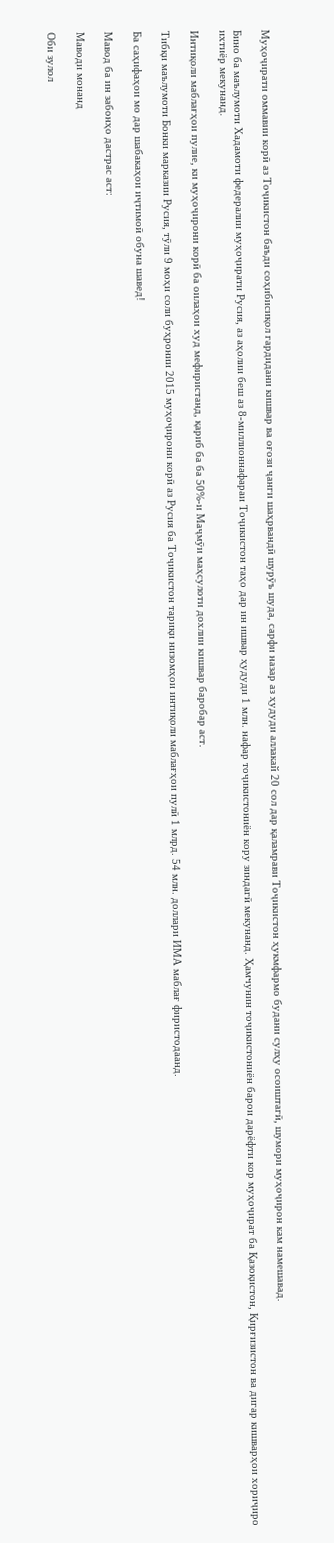Муҳоҷирати оммавии корӣ аз Тоҷикистон баъди соҳибисиқол гардидани кишвар ва оғози ҷанги шаҳрвандӣ шурӯъ шуда, сарфи назар аз ҳудуди аллакай 20 сол дар қаламрави Тоҷикистон ҳукмфармо будани сулҳу осоиштагӣ, шумори муҳоҷирон кам намешавад.

Бино ба маълумоти Хадамоти федералии муҳоҷирати Русия, аз аҳолии беш аз 8-миллионнафараи Тоҷикистон таҳо дар ин ишвар ҳудуди 1 млн. нафар тоҷикистониён кору зиндагӣ мекунанд. Ҳамчунин тоҷикистониён барои дарёфти кор муҳоҷират ба Қазоқистон, Қирғизистон ва дигар кишварҳои хориҷиро ихтиёр мекунанд.

Интиқоли маблағҳои пулие, ки муҳоҷирони корӣ ба оилаҳои худ мефиристанд, қариб ба ба 50%-и Маҷмӯи маҳсулоти дохлии кишвар баробар аст.

Тибқи маълумоти Бонки марказии Русия, тӯли 9 моҳи соли буҳронии 2015 муҳоҷирони корӣ аз Русия ба Тоҷикистон тариқи низомҳои интиқоли маблағҳои пулӣ 1 млрд. 54 млн. доллари ИМА маблағ фиристодаанд.

Ба саҳифаҳои мо дар шабакаҳои иҷтимоӣ обуна шавед!

Мавод ба ин забонҳо дастрас аст:

Маводи монанд

Оби зулол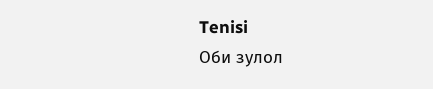Tenisi
Оби зулол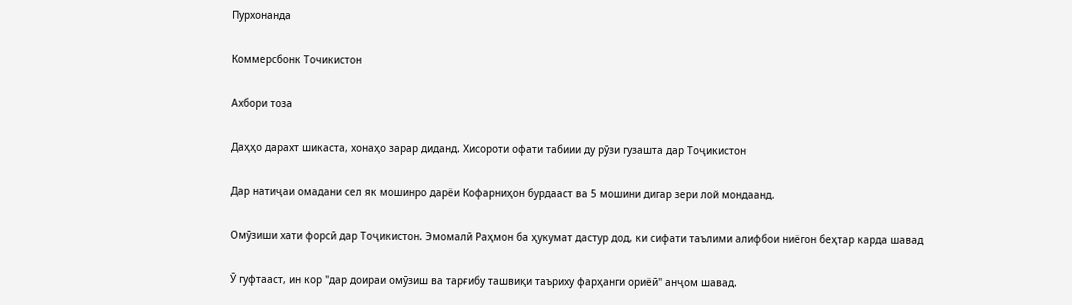Пурхонанда

Коммерсбонк Точикистон

Ахбори тоза

Даҳҳо дарахт шикаста, хонаҳо зарар диданд. Хисороти офати табиии ду рӯзи гузашта дар Тоҷикистон

Дар натиҷаи омадани сел як мошинро дарёи Кофарниҳон бурдааст ва 5 мошини дигар зери лой мондаанд.

Омӯзиши хати форсӣ дар Тоҷикистон. Эмомалӣ Раҳмон ба ҳукумат дастур дод, ки сифати таълими алифбои ниёгон беҳтар карда шавад

Ӯ гуфтааст, ин кор "дар доираи омӯзиш ва тарғибу ташвиқи таъриху фарҳанги ориёӣ" анҷом шавад.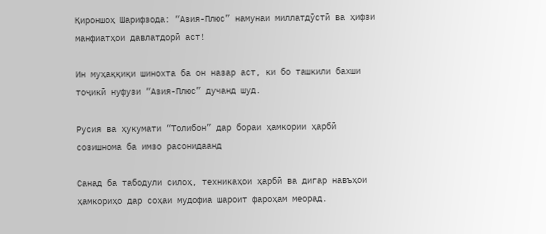Қироншоҳ Шарифзода: “Азия-Плюс” намунаи миллатдӯстӣ ва ҳифзи манфиатҳои давлатдорӣ аст!

Ин муҳаққиқи шинохта ба он назар аст, ки бо ташкили бахши тоҷикӣ нуфузи “Азия-Плюс” дучанд шуд.

Русия ва ҳукумати “Толибон” дар бораи ҳамкории ҳарбӣ созишнома ба имзо расонидаанд

Санад ба табодули силоҳ, техникаҳои ҳарбӣ ва дигар навъҳои ҳамкориҳо дар соҳаи мудофиа шароит фароҳам меорад.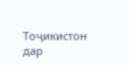Тоҷикистон дар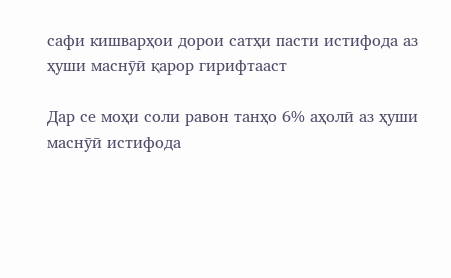сафи кишварҳои дорои сатҳи пасти истифода аз ҳуши маснӯӣ қарор гирифтааст

Дар се моҳи соли равон танҳо 6% аҳолӣ аз ҳуши маснӯӣ истифода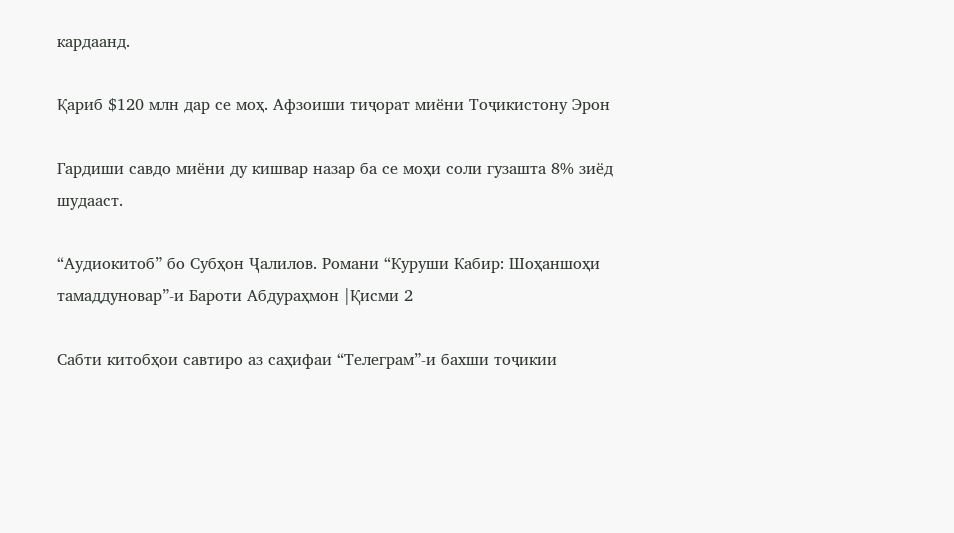кардаанд.

Қариб $120 млн дар се моҳ. Афзоиши тиҷорат миёни Тоҷикистону Эрон

Гардиши савдо миёни ду кишвар назар ба се моҳи соли гузашта 8% зиёд шудааст.

“Аудиокитоб” бо Субҳон Ҷалилов. Романи “Куруши Кабир: Шоҳаншоҳи тамаддуновар”-и Бароти Абдураҳмон |Қисми 2

Cабти китобҳои савтиро аз саҳифаи “Телеграм”-и бахши тоҷикии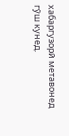хабаргузорӣ метавонед гӯш кунед.